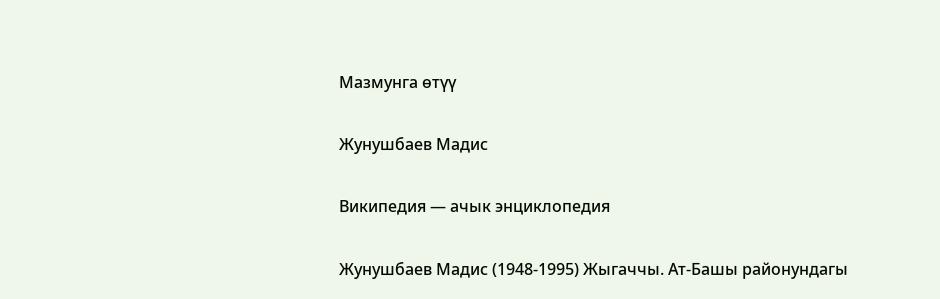Мазмунга өтүү

Жунушбаев Мадис

Википедия — ачык энциклопедия

Жунушбаев Мадис (1948-1995) Жыгаччы. Ат-Башы районундагы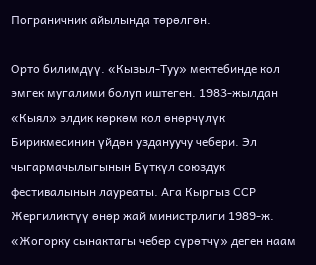Пограничник айылында төрөлгөн.

Орто билимдүү. «Кызыл-Туу» мектебинде кол эмгек мугалими болуп иштеген. 1983-жылдан «Кыял» элдик көркөм кол өнөрчүлүк Бирикмесинин үйдөн уздануучу чебери. Эл чыгармачылыгынын Бүткүл союздук фестивалынын лауреаты. Ага Кыргыз ССР Жергиликтүү өнөр жай министрлиги 1989-ж. «Жогорку сынактагы чебер сүрөтчү» деген наам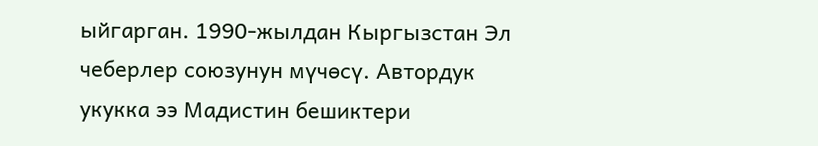ыйгарган. 1990-жылдан Кыргызстан Эл чеберлер союзунун мүчөсү. Автордук укукка ээ Мадистин бешиктери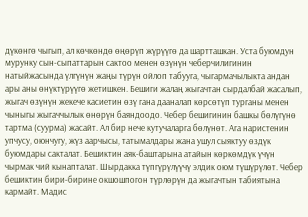дүкөнгө чыгып, ал көчкөндө өңөрүп жүрүүгө да шартташкан. Уста буюмдун мурунку сын-сыпаттарын сактоо менен өзүнүн чеберчилигинин натыйжасында үлгүнүн жаңы түрүн ойлоп табууга, чыгармачылыкта андан ары аны өнүктүрүүгө жетишкен. Бешиги жалаң жыгачтан сырдалбай жасалып, жыгач өзүнүн жекече касиетин өзү гана дааналап көрсөтүп турганы менен чыныгы жыгаччылык өнөрүн баяндоодо. Чебер бешигинин башкы бөлүгүнө тартма (суурма) жасайт. Ал бир нече кутучаларга бөлүнөт. Ага наристенин упчусу, оюнчугу, жүз аарчысы, татымалдары жана ушул сыяктуу өздүк буюмдары сакталат. Бешиктин аяк-баштарына атайын көркөмдүк үчүн чырмак чий кынапталат. Шырдакка түпгүрүлүүчү элдик оюм түшүрүлөт. Чебер бешиктин бири-бирине окшошпогон түрлөрүн да жыгачтын табиятына кармайт. Мадис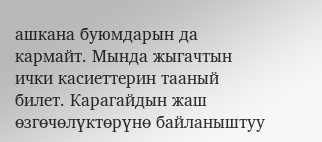ашкана буюмдарын да кармайт. Мында жыгачтын ички касиеттерин тааный билет. Карагайдын жаш өзгөчөлүктөрүнө байланыштуу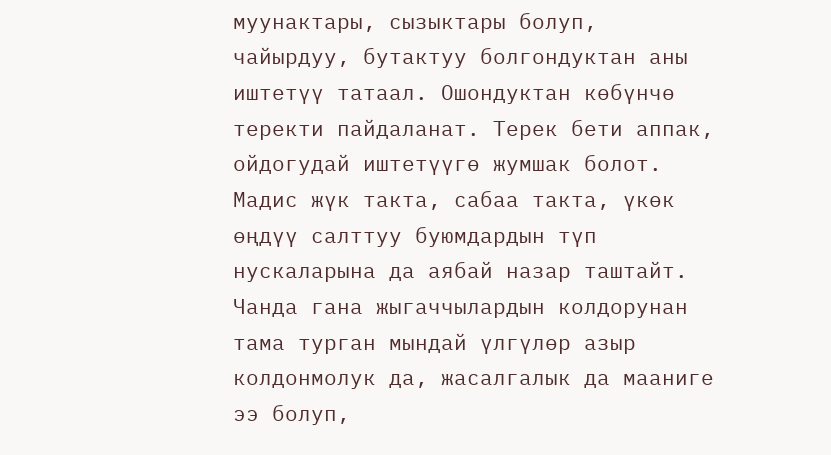муунактары, сызыктары болуп, чайырдуу, бутактуу болгондуктан аны иштетүү татаал. Ошондуктан көбүнчө теректи пайдаланат. Терек бети аппак, ойдогудай иштетүүгө жумшак болот. Мадис жүк такта, сабаа такта, үкөк өңдүү салттуу буюмдардын түп нускаларына да аябай назар таштайт. Чанда гана жыгаччылардын колдорунан тама турган мындай үлгүлөр азыр колдонмолук да, жасалгалык да мааниге ээ болуп,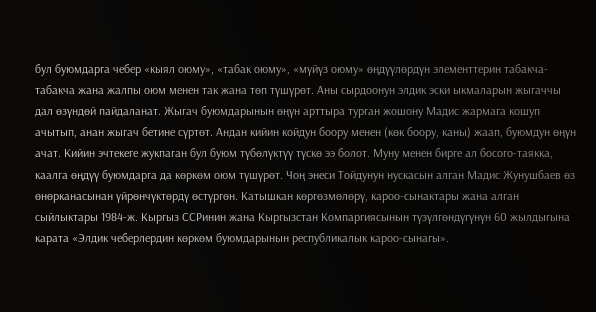бул буюмдарга чебер «кыял оюму», «табак оюму», «мүйүз оюму» өңдүүлөрдүн элементтерин табакча-табакча жана жалпы оюм менен так жана төп түшүрөт. Аны сырдоонун элдик эски ыкмаларын жыгаччы дал өзүндөй пайдаланат. Жыгач буюмдарынын өңүн арттыра турган жошону Мадис жармага кошуп ачытып, анан жыгач бетине сүртөт. Андан кийин койдун боору менен (көк боору, каны) жаап, буюмдун өңүн ачат. Кийин эчтекеге жукпаган бул буюм түбөлүктүү түскө ээ болот. Муну менен бирге ал босого-таякка, каалга өңдүү буюмдарга да көркөм оюм түшүрөт. Чоң энеси Тойдунун нускасын алган Мадис Жунушбаев өз өнөрканасынан үйрөнчүктөрдү өстүргөн. Катышкан көргөзмөлөрү, кароо-сынактары жана алган сыйлыктары 1984-ж. Кыргыз ССРинин жана Кыргызстан Компаргиясынын түзүлгөндүгүнүн 60 жылдыгына карата «Элдик чеберлердин көркөм буюмдарынын республикалык кароо-сынагы».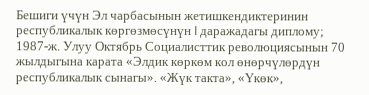Бешиги үчүн Эл чарбасынын жетишкендиктеринин республикалык көргөзмөсүнүн I даражадагы диплому; 1987-ж. Улуу Октябрь Социалисттик революциясынын 70 жылдыгына карата «Элдик көркөм кол өнөрчүлөрдүн республикалык сынагы». «Жүк такта», «Үкөк»,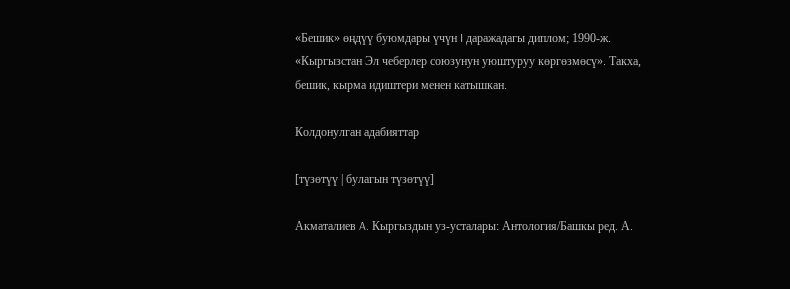«Бешик» өңдүү буюмдары үчүн I даражадагы диплом; 1990-ж. «Кыргызстан Эл чеберлер союзунун уюштуруу көргөзмөсү». Такха, бешик, кырма идиштери менен катышкан.

Колдонулган адабияттар

[түзөтүү | булагын түзөтүү]

Акматалиев A. Кыргыздын уз-усталары: Антология/Башкы ред. А.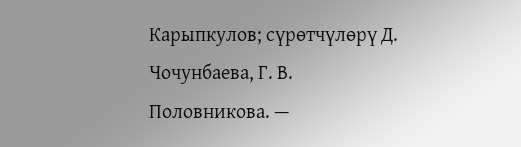Карыпкулов; сүрөтчүлөрү Д. Чочунбаева, Г. В. Половникова. —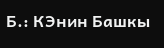Б.: КЭнин Башкы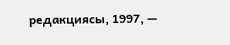редакциясы, 1997, —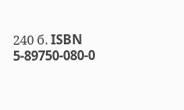240 б. ISBN 5-89750-080-0